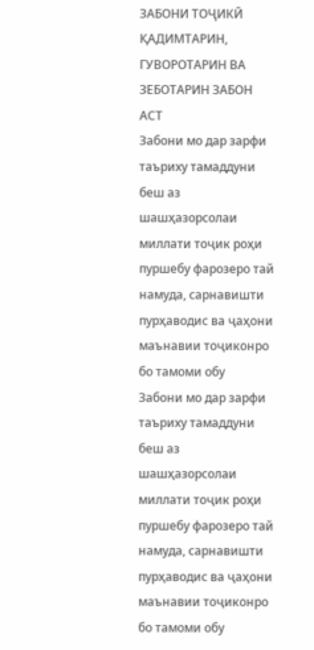ЗАБОНИ ТОҶИКӢ ҚАДИМТАРИН, ГУВОРОТАРИН ВА ЗЕБОТАРИН ЗАБОН АСТ
Забони мо дар зарфи таъриху тамаддуни беш аз шашҳазорсолаи миллати тоҷик роҳи пуршебу фарозеро тай намуда, сарнавишти пурҳаводис ва ҷаҳони маънавии тоҷиконро бо тамоми обу
Забони мо дар зарфи таъриху тамаддуни беш аз шашҳазорсолаи миллати тоҷик роҳи пуршебу фарозеро тай намуда, сарнавишти пурҳаводис ва ҷаҳони маънавии тоҷиконро бо тамоми обу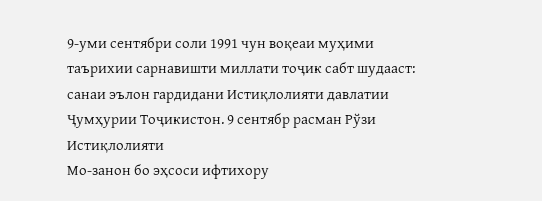9-уми сентябри соли 1991 чун воқеаи муҳими таърихии сарнавишти миллати тоҷик сабт шудааст: санаи эълон гардидани Истиқлолияти давлатии Ҷумҳурии Тоҷикистон. 9 сентябр расман Рўзи Истиқлолияти
Мо-занон бо эҳсоси ифтихору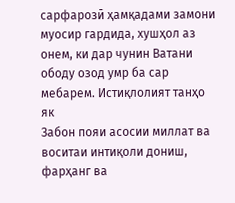сарфарозӣ ҳамқадами замони муосир гардида, хушҳол аз онем, ки дар чунин Ватани ободу озод умр ба сар мебарем. Истиқлолият танҳо як
Забон пояи асосии миллат ва воситаи интиқоли дониш, фарҳанг ва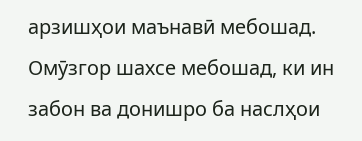арзишҳои маънавӣ мебошад. Омӯзгор шахсе мебошад, ки ин забон ва донишро ба наслҳои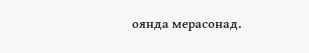оянда мерасонад.